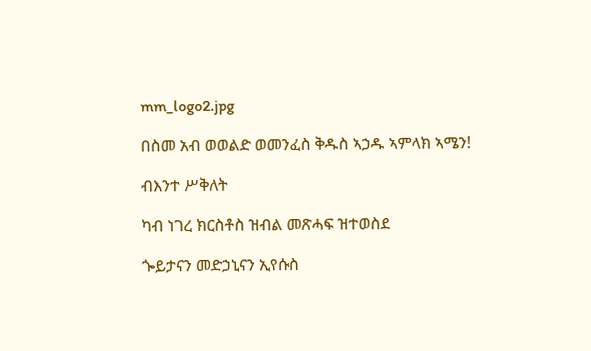mm_logo2.jpg

በስመ አብ ወወልድ ወመንፈስ ቅዱስ ኣኃዱ ኣምላክ ኣሜን!

ብእንተ ሥቅለት

ካብ ነገረ ክርስቶስ ዝብል መጽሓፍ ዝተወስደ

ጐይታናን መድኃኒናን ኢየሱስ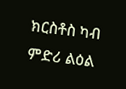ክርስቶስ ካብ ምድሪ ልዕል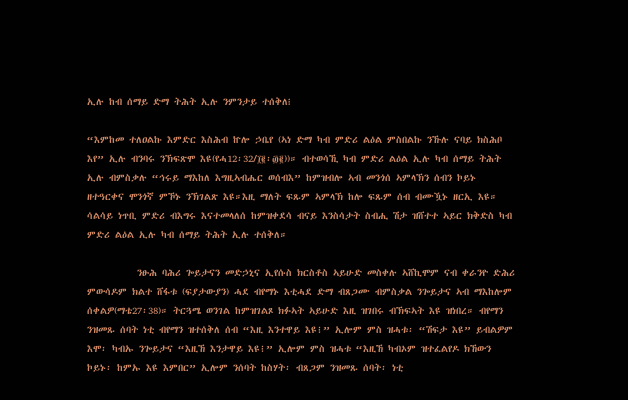ኢሉ ከብ ሰማይ ድማ ትሕት ኢሉ ንምንታይ ተሰቅለ᎒

“እምከመ ተለዐልኩ እምድር እስሕብ ኵሎ ኃቤየ (ኣነ ድማ ካብ ምድሪ ልዕል ምስበልኩ ንኹሉ ናባይ ክስሕቦ እየ” ኢሉ ብንባሩ ንኽፍጽሞ እዩ(የሓ12፡32/፲፪፡፴፪))። ብተወሳኺ ካብ ምድሪ ልዕል ኢሉ ካብ ሰማይ ትሕት ኢሉ ብምስቃሉ “ኅሩይ ማእከለ እግዚኣብሔር ወሰብእ” ከምዝብሎ ኣብ መንጎሰ ኣምላኽን ሰብን ኮይኑ ዘተዓርቀና ሞንጎኛ ምኾኑ ንኽገልጽ እዩ።እዚ ማለት ፍጹም ኣምላኽ ከሎ ፍጹም ሰብ ብሙዃኑ ዘርኢ እዩ። ሳልሳይ ነጥቢ ምድሪ ብእግሩ እናተመላለሰ ከምዝቀደሳ ብናይ እንስሳታት ስብሒ ሽታ ዝሸተተ ኣይር ክቅድስ ካብ ምድሪ ልዕል ኢሉ ካብ ሰማይ ትሕት ኢሉ ተሰቅለ።

          ንፁሕ ባሕሪ ጐይታናን መድኃኒና ኢየሱስ ክርስቶስ ኣይሁድ መስቀሉ ኣሸኪሞም ናብ ቀራንዮ ድሕሪ ምውሳዶም ክልተ ሸፋቱ (ፍያታውያን) ሓደ ብየማኑ እቲሓደ ድማ ብጸጋሙ ብምስቃል ንጐይታና ኣብ ማእከሎም ሰቀልዎ(ማቴ27፡38)። ትርጓሜ ወንገል ከምዝገልጾ ክፉኣት ኣይሁድ እዚ ዝገበሩ ብኽፍኣት እዩ ዝነበረ። ብየማን ንዝመጹ ሰባት ነቲ ብየማን ዝተሰቅለ ሰብ “እዚ እንተዋይ እዩ፧” ኢሎም ምስ ዝሓቱ፡ “ሽፍታ እዩ” ይብልዎም እሞ፡ ካብኡ ንጐይታና “እዚኸ እንታዋይ እዩ፧” ኢሎም ምስ ዝሓቱ “እዚኸ ካብኦም ዝተፈልየዶ ክኸውን ኮይኑ፡ ከምኡ እዩ እምበር” ኢሎም ንሰባት ከስሃት፡ ብጸጋም ንዝመጹ ሰባት፡ ነቲ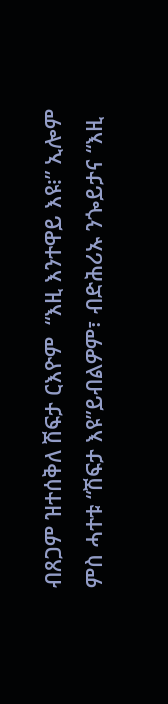ብጸጋም ዝተሰቅለ ሽፍታ ርእዮም  “እዚ እንተዋይ እዩ᎒” ኢሎም ምስ ሓተቱ “ሽፍታ እዩ”ይብልዎም፣ ብድሕሪኡ ንጐይታና “እዚ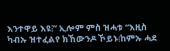እንተዋይ እዩ፧” ኢሎም ምስ ዝሓቱ “እዚስ ካብኡ ዝተፈልየ ክኸውንዶ ኾይኑ᎒ከምኡ ሓደ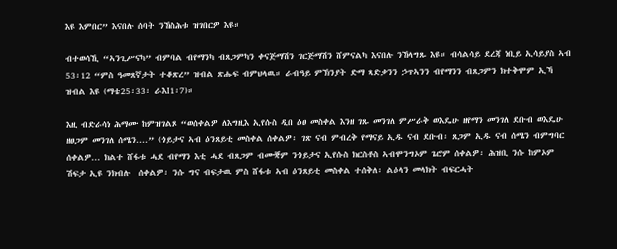እዩ እምበር” እናበሉ ሰባት ንኸስሕቱ ዝገበርዎ እዩ።

ብተወሳኺ “ኣንጊሥናካ” ብምባል ብየማንካ ብጸጋምካን ቀናጅማሽን ገርጅማሽን ሸምናልካ እናበሉ ንኸላግጹ እዩ። ብሳልሳይ ደረጃ ነቢይ ኢሳይያስ ኣብ 53፡12 “ምስ ዓመጸኛታት ተቆጽረ” ዝብል ጽሑፍ ብምህላዉ። ራብዓይ ምኽንያት ድማ ጻድቃንን ኃጥኣንን ብየማንን ብጸጋምን ክተቅሞም ኢኻ ዝብል እዩ (ማቴ25፡33፡ ራእI1፡7)።

እዚ ብድራሳነ ሕማሙ ከምዝገልጾ “ወሰቀልዎ ለእግዚእ ኢየሱስ ዲበ ዕፀ መስቀል እንዘ ገጹ መንገለ ምሥራቅ ወእዴሁ ዘየማን መንገለ ደቡብ ወእዴሁ ዘፀጋም መንገለ ሰሜን....” (ጎይታና ኣብ ዕንጸይቲ መስቀል ሰቀልዎ፡ ገጽ ናብ ምብረቅ የማናይ ኢዱ ናብ ደቡብ፡ ጸጋም ኢዱ ናብ ሰሜን ብምግባር ሰቀልዎ... ክልተ ሸፋቱ ሓደ ብየማን እቲ ሓደ ብጸጋም ብሙቛም ንጎይታና ኢየሱስ ክርስቶስ ኣብሞንግኦም ጌሮም ሰቀልዎ፡ ሕዝቢ ንሱ ከምኦም ሽፍታ ኢዩ ንክብሉ  ሰቀልዎ፡ ንሱ ግና ብፍታዉ ምስ ሸፋቱ ኣብ ዕንጸይቲ መስቀል ተሰቅለ፡ ልዕላን መላክት ብፍርሓት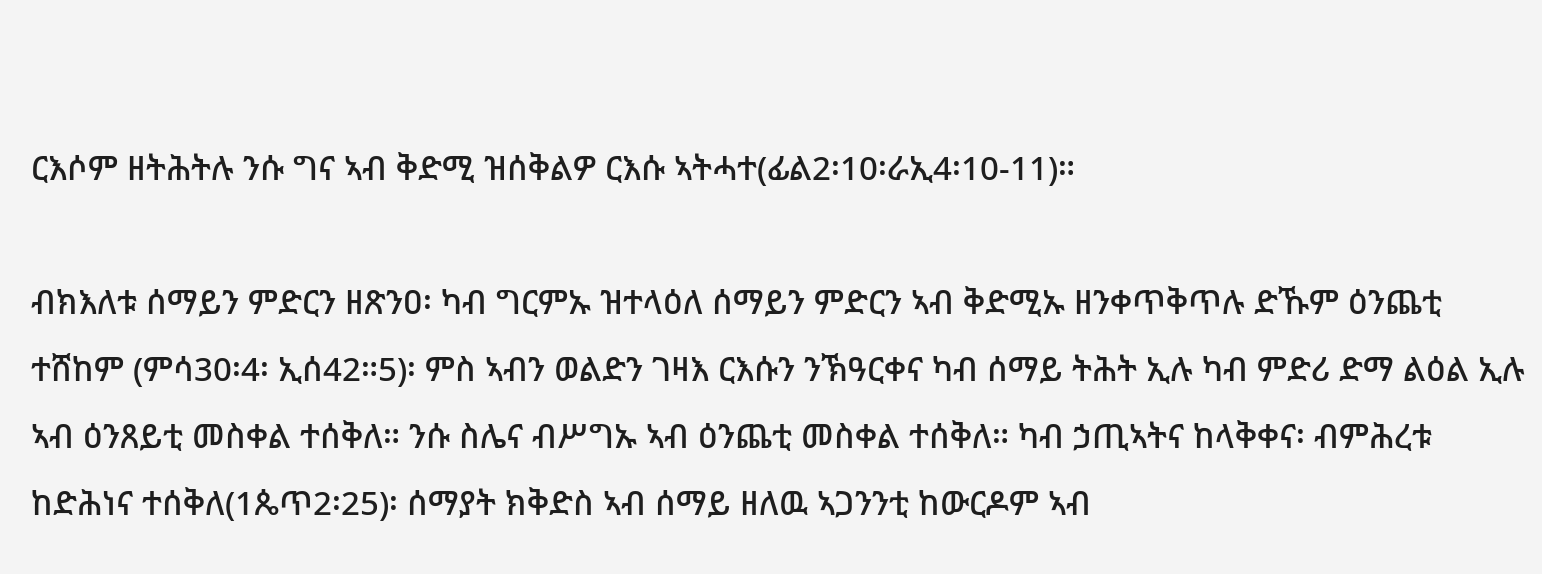ርእሶም ዘትሕትሉ ንሱ ግና ኣብ ቅድሚ ዝሰቅልዎ ርእሱ ኣትሓተ(ፊል2፡10፡ራኢ4፡10-11)።

ብክእለቱ ሰማይን ምድርን ዘጽንዐ፡ ካብ ግርምኡ ዝተላዕለ ሰማይን ምድርን ኣብ ቅድሚኡ ዘንቀጥቅጥሉ ድኹም ዕንጨቲ ተሸከም (ምሳ30፡4፡ ኢሰ42።5)፡ ምስ ኣብን ወልድን ገዛእ ርእሱን ንኽዓርቀና ካብ ሰማይ ትሕት ኢሉ ካብ ምድሪ ድማ ልዕል ኢሉ ኣብ ዕንጸይቲ መስቀል ተሰቅለ። ንሱ ስሌና ብሥግኡ ኣብ ዕንጨቲ መስቀል ተሰቅለ። ካብ ኃጢኣትና ከላቅቀና፡ ብምሕረቱ ከድሕነና ተሰቅለ(1ጴጥ2፡25)፡ ሰማያት ክቅድስ ኣብ ሰማይ ዘለዉ ኣጋንንቲ ከውርዶም ኣብ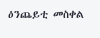ዕንጨይቲ መስቀል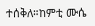ተሰቅለ።ከምቲ ሙሴ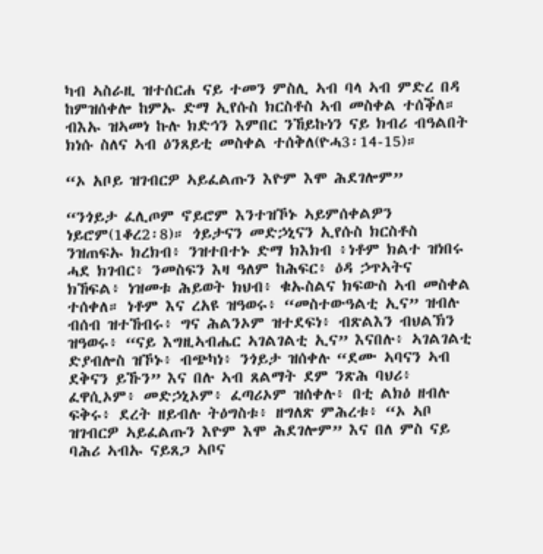ካብ ኣስራዚ ዝተሰርሐ ናይ ተመን ምስሊ ኣብ ባላ ኣብ ምድረ በዳ ከምዝሰቀሎ ከምኡ ድማ ኢየሱስ ክርስቶስ ኣብ መስቀል ተሰቕለ። ብእኡ ዝኣመነ ኩሉ ክድኅን እምበር ንኸይኩነን ናይ ክብሪ ብዓልበት ክነሱ ስለና ኣብ ዕንጸይቲ መስቀል ተሰቅለ(ዮሓ3፡14-15)።

“ኦ አቦይ ዝገብርዎ ኣይፈልጡን እዮም እሞ ሕደገሎም”

“ንጎይታ ፈሊጦም ኖይሮም እንተዝኾኑ ኣይምሰቀልዎን ነይሮም(1ቆረ2፡8)። ጎይታናን መድኃኒናን ኢየሱስ ክርስቶስ ንዝጠፍኡ ክረክብ፥ ንዝተበተኑ ድማ ክእክብ ፥ነቶም ክልተ ዝነበሩ ሓደ ክገብር፥ ንመስፍን እዛ ዓለም ከሕፍር፥ ዕዳ ኃጥኣትና ክኸፍል፥ ነዝመቱ ሕይወት ክህብ፥ ቁኡስልና ክፍውስ ኣብ መስቀል ተሰቀለ። ነቶም እና ረአዩ ዝዓወሩ፥ “መስተውዓልቲ ኢና” ዝብሉ ብሰብ ዝተኸብሩ፥ ግና ሕልንኦም ዝተደፍነ፥ ብጽልእን ብህልኽን ዝዓወሩ፥ “ናይ እግዚኣብሔር ኣገልገልቲ ኢና” እናበሉ፥ ኣገልገልቲ ድያብሎስ ዝኾኑ፥ ብጭካነ፥ ንጎይታ ዝሰቀሉ “ደሙ ኣባናን ኣብ ደቅናን ይኹን” እና በሉ ኣብ ጸልማት ደም ንጽሕ ባህሪ፥ ፈዋሲኦም፥ መድኃኒኦም፥ ፈጣሪኦም ዝሰቀሉ፥ በቲ ልክዕ ዘብሉ ፍቅሩ፥ ደረት ዘይብሉ ትዕግስቱ፥ ዘግለጽ ምሕረቱ፥ “ኦ ኣቦ ዝገብርዎ ኣይፈልጡን እዮም እሞ ሕደገሎም” እና በለ ምስ ናይ ባሕሪ ኣብኡ ናይጸጋ ኣቦና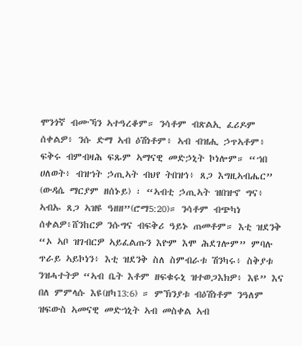ሞንጎኛ ብሙኻን ኣተዓረቆም። ንሳቶም ብጽልኢ ፈሪዶም ሰቀልዎ፥ ንሱ ድማ ኣብ ዕሽነቶም፥ ኣብ ብዝሒ ኃጥኣቶም፥ ፍቅሩ ብምብዛሕ ፍጹም ኣማናዊ መድኃኒት ኮነሎም። “ኀበ ሀለወት፥ ብዝኀት ኃጢኣት ብህየ ትበዝኅ፥ ጸጋ እግዚኣብሔር” (ውዳሴ ማርያም ዘሰኑይ) ፡ “ኣብቲ ኃጢኣት ዝበዝኆ ግና፥ ኣብኡ ጸጋ ኣዝዩ ዓዘዘ”(ሮማ5:20)። ንሳቶም ብጭካነ ሰቀልዎ፥ሸንከርዎ ንሱግና ብፍቅሪ ዓይኑ ጠመቶም። እቲ ዝደንቅ “ኦ ኣቦ ዝገብርዎ ኣይፈልጡን እዮም እሞ ሕደገሎም” ምባሉ ጥራይ ኣይኮነን፥ እቲ ዝደንቅ ስለ ስምብራቱ ሽንካሩ፥ ስቅያቱ ንዝሓተትዎ “ኣብ ቤት እቶም ዘፍቁሩኒ ዝተወጋእክዎ፥ እዩ” እና በለ ምምላሱ እዩ(ዘካ13:6) ። ምኽንያቱ ብዕሽነቶም ንዓለም ዝፍውስ ኣመናዊ መድኀኒት ኣብ መስቀል ኣብ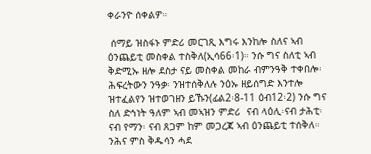ቀራንዮ ሰቀልዎ።

 ሰማይ ዝስፋኑ ምድሪ መርገጺ እግሩ እንከሎ ስለና ኣብ ዕንጨይቲ መስቀል ተስቅለ(ኢሳ66፡1)። ንሱ ግና ስለቲ ኣብ ቅድሚኡ ዘሎ ደስታ ናይ መስቀል መከራ ብምንዓቅ ተቀበሎ፡ሕፍረትውን ንዓቃ፡ ንዝተሰቅለሉ ንዕኡ ዘይሰግድ እንተሎ ዝተፈልየን ዝተወገዘን ይኹን(ፊል2፡8-11 ዕብ12፡2) ንሱ ግና ስለ ድኅነት ዓለም ኣብ መኣዝን ምድሪ  ናብ ላዕሊ፡ናብ ታሕቲ፡ ናብ የማን፡ ናብ ጸጋም ከም መጋረጃ ኣብ ዕንጨይቲ ተሰቅለ። ንሕና ምስ ቅዱሳን ሓደ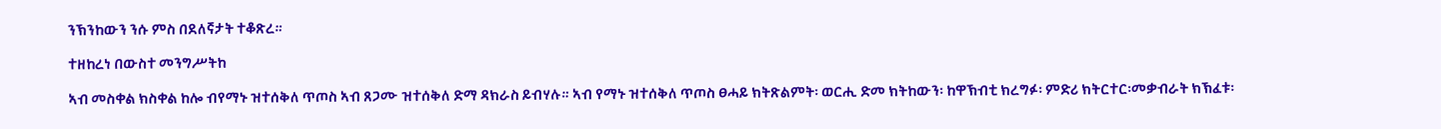ንኽንከውን ንሱ ምስ በደለኛታት ተቆጽረ።

ተዘከረነ በውስተ መንግሥትከ

ኣብ መስቀል ክስቀል ከሎ ብየማኑ ዝተሰቅለ ጥጦስ ኣብ ጸጋሙ ዝተሰቅለ ድማ ዳክራስ ይብሃሉ። ኣብ የማኑ ዝተሰቅለ ጥጦስ ፀሓይ ክትጽልምት፡ ወርሒ ድመ ክትከውን፡ ከዋኽብቲ ክረግፉ፡ ምድሪ ክትርተር፡መቃብራት ክኽፈቱ፡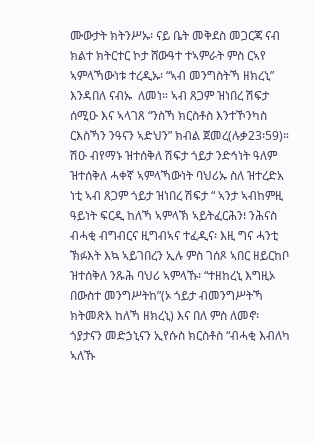ሙውታት ክትንሥኡ፡ ናይ ቤት መቅደስ መጋርጃ ናብ ክልተ ክትርተር ኮታ ሸውዓተ ተኣምራት ምስ ርኣየ ኣምላኻውነቱ ተረዲኡ፡ “ኣብ መንግስትኻ ዘክረኒ” እንዳበለ ናብኡ  ለመነ። ኣብ ጸጋም ዝነበረ ሽፍታ ሰሚዑ እና ኣላገጸ “ንስኻ ክርስቶስ እንተኾንካስ ርእስኻን ንዓናን ኣድህን” ክብል ጀመረ(ሉቃ23፡59)።  ሽዑ ብየማኑ ዝተሰቅለ ሽፍታ ጎይታ ንድኅነት ዓለም ዝተሰቅለ ሓቀኛ ኣምላኻውነት ባህሪኡ ስለ ዝተረድአ ነቲ ኣብ ጸጋም ጎይታ ዝነበረ ሽፍታ “ ኣንታ ኣብከምዚ ዓይነት ፍርዲ ከለኻ ኣምላኽ ኣይትፈርሕን፧ ንሕናስ ብሓቂ ብግብርና ዚግብኣና ተፈዲና፡ እዚ ግና ሓንቲ ኽፉእት እኳ ኣይገበረን ኢሉ ምስ ገሰጾ ኣበር ዘይርከቦ ዝተሰቅለ ንጹሕ ባህሪ ኣምላኹ፡ “ተዘከረኒ እግዚኦ በውስተ መንግሥትከ”(ኦ ጎይታ ብመንግሥትኻ ክትመጽእ ከለኻ ዘክረኒ) እና በለ ምስ ለመኖ፡ ጎያታናን መድኃኒናን ኢየሱስ ክርስቶስ “ብሓቂ እብለካ ኣለኹ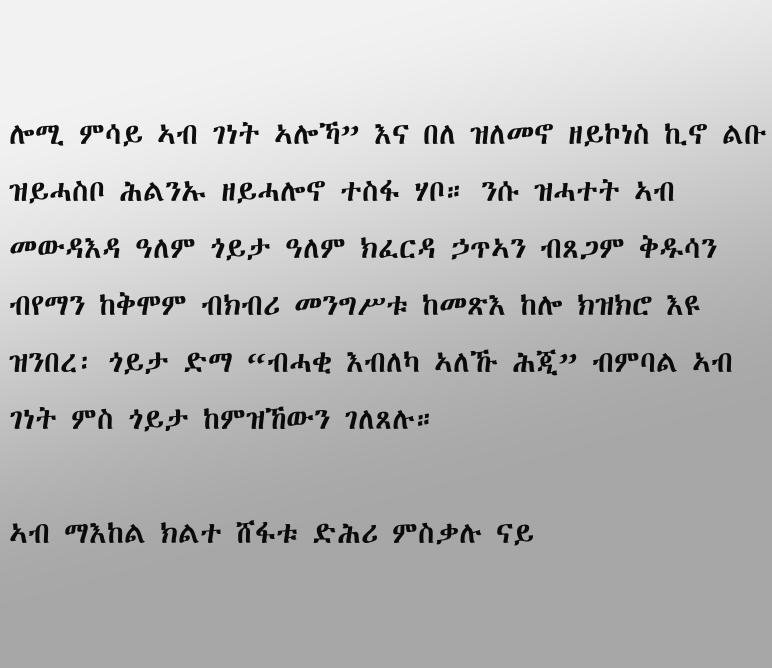ሎሚ ምሳይ ኣብ ገነት ኣሎኻ” እና በለ ዝለመኖ ዘይኮነስ ኪኖ ልቡ ዝይሓስቦ ሕልንኡ ዘይሓሎኖ ተስፋ ሃቦ። ንሱ ዝሓተት ኣብ መውዳእዳ ዓለም ጎይታ ዓለም ክፈርዳ ኃጥኣን ብጸጋም ቅዱሳን ብየማን ከቅሞም ብክብሪ መንግሥቱ ከመጽእ ከሎ ክዝክሮ እዩ ዝንበረ፡ ጎይታ ድማ “ብሓቂ እብለካ ኣለኹ ሕጂ” ብምባል ኣብ ገነት ምስ ጎይታ ከምዝኸውን ገለጸሉ።

ኣብ ማእከል ክልተ ሸፋቱ ድሕሪ ምስቃሉ ናይ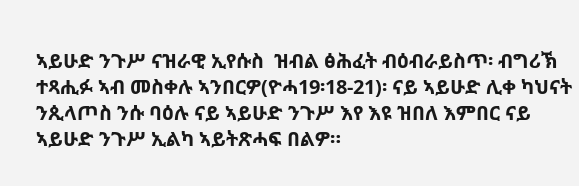ኣይሁድ ንጉሥ ናዝራዊ ኢየሱስ  ዝብል ፅሕፈት ብዕብራይስጥ፡ ብግሪኽ ተጻሒፉ ኣብ መስቀሉ ኣንበርዎ(ዮሓ19፡18-21)፡ ናይ ኣይሁድ ሊቀ ካህናት ንጲላጦስ ንሱ ባዕሉ ናይ ኣይሁድ ንጉሥ እየ እዩ ዝበለ እምበር ናይ ኣይሁድ ንጉሥ ኢልካ ኣይትጽሓፍ በልዎ።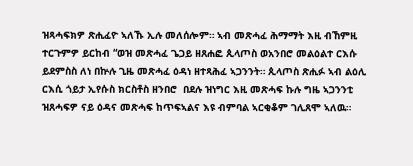ዝጻሓፍክዎ ጽሒፈዮ ኣለኹ ኢሉ መለሰሎም። ኣብ መጽሓፈ ሕማማት እዚ ብኸምዚ ተርጉምዎ ይርከብ “ወዝ መጽሓፈ ጌጋይ ዘጸሐፎ ጲላጦስ ወአንበሮ መልዕልተ ርእሱ ይደምስስ ለነ በኵሉ ጊዜ መጽሓፈ ዕዳነ ዘተጻሕፈ ኣጋንንት። ጲላጦስ ጽሒፉ ኣብ ልዕሊ ርእሲ ጎይታ ኢየሱስ ክርስቶስ ዘንበሮ  በደሉ ዝነግር እዚ መጽሓፍ ኩሉ ግዜ ኣጋንንቲ ዝጸሓፍዎ ናይ ዕዳና መጽሓፍ ከጥፍኣልና እዩ ብምባል ኣርቂቆም ገሊጸሞ ኣለዉ።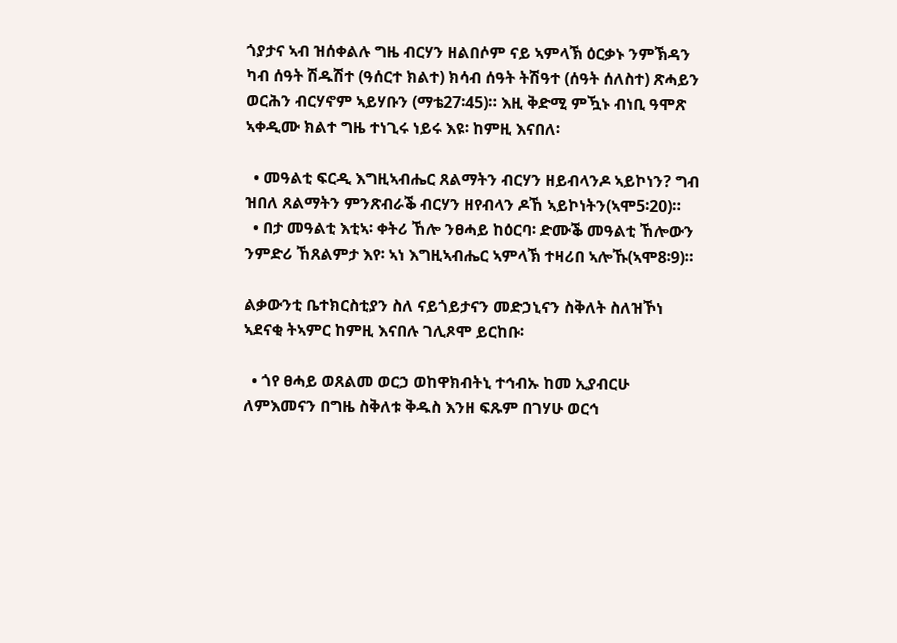ጎያታና ኣብ ዝሰቀልሉ ግዜ ብርሃን ዘልበሶም ናይ ኣምላኽ ዕርቃኑ ንምኽዳን ካብ ሰዓት ሽዱሽተ (ዓሰርተ ክልተ) ክሳብ ሰዓት ትሽዓተ (ሰዓት ሰለስተ) ጽሓይን ወርሕን ብርሃኖም ኣይሃቡን (ማቴ27፡45)። እዚ ቅድሚ ምዃኑ ብነቢ ዓሞጽ ኣቀዲሙ ክልተ ግዜ ተነጊሩ ነይሩ እዩ፡ ከምዚ እናበለ፡

  • መዓልቲ ፍርዲ እግዚኣብሔር ጸልማትን ብርሃን ዘይብላንዶ ኣይኮነን? ግብ ዝበለ ጸልማትን ምንጽብራቕ ብርሃን ዘየብላን ዶኸ ኣይኮነትን(ኣሞ5፡20)።
  • በታ መዓልቲ እቲኣ፡ ቀትሪ ኸሎ ንፀሓይ ከዕርባ፡ ድሙቕ መዓልቲ ኸሎውን ንምድሪ ኸጸልምታ እየ፡ ኣነ እግዚኣብሔር ኣምላኽ ተዛሪበ ኣሎኹ(ኣሞ8፡9)።

ልቃውንቲ ቤተክርስቲያን ስለ ናይጎይታናን መድኃኒናን ስቅለት ስለዝኾነ ኣደናቂ ትኣምር ከምዚ እናበሉ ገሊጾሞ ይርከቡ፡

  • ጎየ ፀሓይ ወጸልመ ወርኃ ወከዋክብትኒ ተኅብኡ ከመ ኢያብርሁ ለምእመናን በግዜ ስቅለቱ ቅዱስ እንዘ ፍጹም በገሃሁ ወርኅ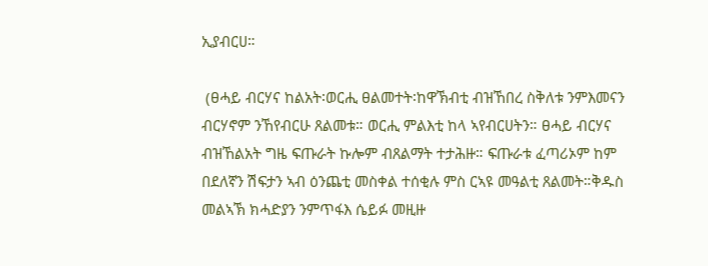ኢያብርሀ።

 (ፀሓይ ብርሃና ከልአት፡ወርሒ ፀልመተት፡ከዋኽብቲ ብዝኸበረ ስቅለቱ ንምእመናን ብርሃኖም ንኸየብርሁ ጸልመቱ። ወርሒ ምልእቲ ከላ ኣየብርሀትን። ፀሓይ ብርሃና ብዝኸልአት ግዜ ፍጡራት ኩሎም ብጸልማት ተታሕዙ። ፍጡራቱ ፈጣሪኦም ከም በደለኛን ሽፍታን ኣብ ዕንጨቲ መስቀል ተሰቂሉ ምስ ርኣዩ መዓልቲ ጸልመት።ቅዱስ መልኣኽ ክሓድያን ንምጥፋእ ሴይፉ መዚዙ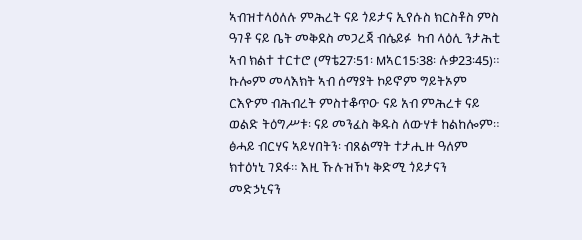ኣብዝተላዕለሉ ምሕረት ናይ ጎይታና ኢየሱስ ክርስቶስ ምስ ዓገቶ ናይ ቤት መቅደስ መጋረጃ ብሴይፉ  ካብ ላዕሊ ንታሕቲ ኣብ ክልተ ተርተሮ (ማቴ27፡51፡ Mኣር15፡38፡ ሉቃ23፡45)። ኩሎም መላእክት ኣብ ሰማያት ኮይኖም ግይትኦም ርእዮም ብሕብረት ምስተቆጥዑ ናይ አብ ምሕረቱ ናይ ወልድ ትዕግሥቱ፡ ናይ መንፈስ ቅዱስ ለውሃቱ ከልከሎም። ፅሓይ ብርሃና ኣይሃበትን፡ ብጸልማት ተታሒዙ ዓለም ክተዕነኒ ገደፋ። እዚ ኹሉዝኾነ ቅድሚ ጎይታናን መድኃኒናን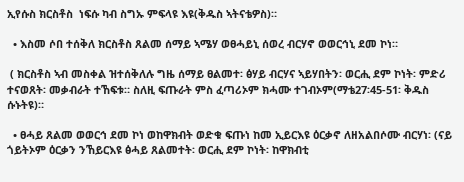ኢየሱስ ክርስቶስ  ነፍሱ ካብ ስግኡ ምፍላዩ እዩ(ቅዱስ ኣትናቴዎስ)።

  • እስመ ሶበ ተሰቅለ ክርስቶስ ጸልመ ሰማይ ኣሜሃ ወፀሓይኒ ሰወረ ብርሃኖ ወወርኅኒ ደመ ኮነ።

 ( ክርስቶስ ኣብ መስቀል ዝተሰቅለሉ ግዜ ሰማይ ፀልመተ፡ ፅሃይ ብርሃና ኣይሃበትን፡ ወርሒ ደም ኮነት፡ ምድሪ ተናወጸት፡ መቃብራት ተኸፍቱ። ስለዚ ፍጡራት ምስ ፈጣሪኦም ክሓሙ ተገብኦም(ማቴ27፡45-51፡ ቅዱስ ሱኑትዩ)።

  • ፀሓይ ጸልመ ወወርኅ ደመ ኮነ ወከዋክብት ወድቁ ፍጡነ ከመ ኢይርእዩ ዕርቃኖ ለዘአልበሶሙ ብርሃነ፡ (ናይ ጎይትኦም ዕርቃን ንኸይርእዩ ፅሓይ ጸልመተት፡ ወርሒ ደም ኮነት፡ ከዋክብቲ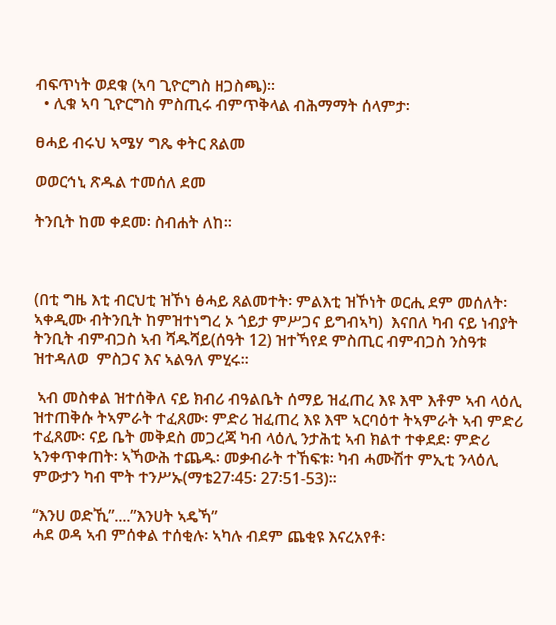ብፍጥነት ወደቁ (ኣባ ጊዮርግስ ዘጋስጫ)።
  • ሊቁ ኣባ ጊዮርግስ ምስጢሩ ብምጥቅላል ብሕማማት ሰላምታ፡

ፀሓይ ብሩህ ኣሜሃ ግጼ ቀትር ጸልመ

ወወርኅኒ ጽዱል ተመሰለ ደመ

ትንቢት ከመ ቀደመ፡ ስብሐት ለከ።



(በቲ ግዜ እቲ ብርህቲ ዝኾነ ፅሓይ ጸልመተት፡ ምልእቲ ዝኾነት ወርሒ ደም መሰለት፡  ኣቀዲሙ ብትንቢት ከምዝተነግረ ኦ ጎይታ ምሥጋና ይግብኣካ)  እናበለ ካብ ናይ ነብያት ትንቢት ብምብጋስ ኣብ ሻዱሻይ(ሰዓት 12) ዝተኻየደ ምስጢር ብምብጋስ ንስዓቱ ዝተዳለወ  ምስጋና እና ኣልዓለ ምሂሩ።

 ኣብ መስቀል ዝተሰቅለ ናይ ክብሪ ብዓልቤት ሰማይ ዝፈጠረ እዩ እሞ እቶም ኣብ ላዕሊ ዝተጠቅሱ ትኣምራት ተፈጸሙ፡ ምድሪ ዝፈጠረ እዩ እሞ ኣርባዕተ ትኣምራት ኣብ ምድሪ ተፈጸሙ፡ ናይ ቤት መቅደስ መጋረጃ ካብ ላዕሊ ንታሕቲ ኣብ ክልተ ተቀደደ፡ ምድሪ ኣንቀጥቀጠት፡ ኣኻውሕ ተጨዱ፡ መቃብራት ተኸፍቱ፡ ካብ ሓሙሽተ ምኢቲ ንላዕሊ ምውታን ካብ ሞት ተንሥኡ(ማቴ27፡45፡ 27፡51-53)።

“እንሀ ወድኺ”....”እንሀት ኣዴኻ”
ሓደ ወዳ ኣብ ምሰቀል ተሰቂሉ፡ ኣካሉ ብደም ጨቂዩ እናረአየቶ፡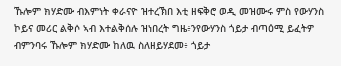ኹሎም ክሃድሙ ብእምነት ቀራናዮ ዝተረኽበ እቲ ዘፍቅሮ ወዲ መዝሙሩ ምስ የውሃንስ ኮይና መሪር ልቅሶ ኣብ እተልቅሰሉ ዝነበረት ግዜ፥ንየውሃንስ ጎይታ ብጣዕሚ ይፈትዎ ብምንባሩ ኹሎም ክሃድሙ ከለዉ ስለዘይሃደመ፥ ጎይታ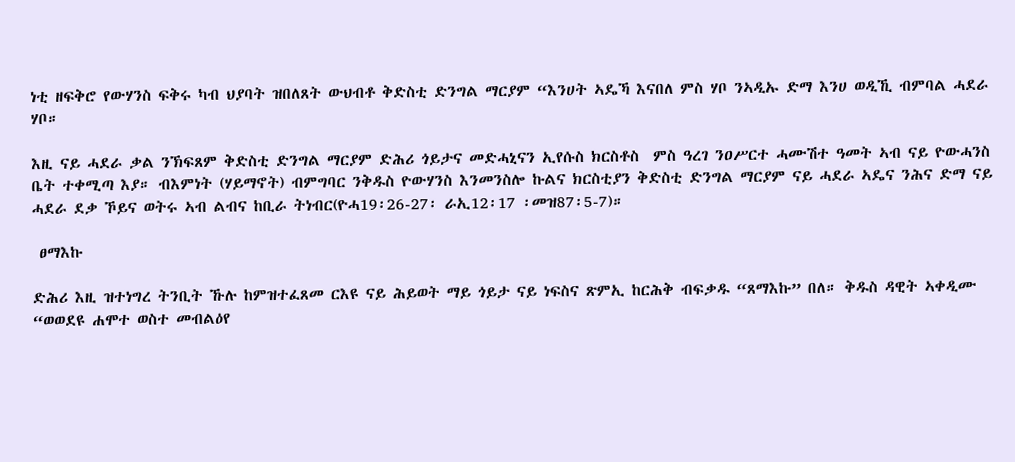ነቲ ዘፍቅሮ የውሃንስ ፍቅሩ ካብ ህያባት ዝበለጸት ውህብቶ ቅድስቲ ድንግል ማርያም “እንሀት ኣዴኻ እናበለ ምስ ሃቦ ንኣዲኡ ድማ እንሀ ወዲኺ ብምባል ሓደራ ሃቦ።

እዚ ናይ ሓደራ ቃል ንኽፍጸም ቅድስቲ ድንግል ማርያም ድሕሪ ጎይታና መድሓኒናን ኢየሱስ ክርስቶስ  ምስ ዓረገ ንዐሥርተ ሓሙሽተ ዓመት ኣብ ናይ ዮውሓንስ ቤት ተቀሚጣ እያ። ብእምነት (ሃይማኖት) ብምግባር ንቅዱስ ዮውሃንስ እንመንስሎ ኩልና ክርስቲያን ቅድስቲ ድንግል ማርያም ናይ ሓደራ ኣዴና ንሕና ድማ ናይ ሓደራ ደቃ ኾይና ወትሩ ኣብ ልብና ከቢራ ትነብር(ዮሓ19፡26-27፡ ራኢ12፡17 ፡መዝ87፡5-7)።

 ፀማእኩ

ድሕሪ እዚ ዝተነግረ ትንቢት ኹሉ ከምዝተፈጸመ ርእዩ ናይ ሕይወት ማይ ጎይታ ናይ ነፍስና ጽምኢ ከርሕቅ ብፍቃዱ “ጸማእኩ” በለ። ቅዱስ ዳዊት ኣቀዲሙ “ወወደዩ ሐሞተ ወስተ መብልዕየ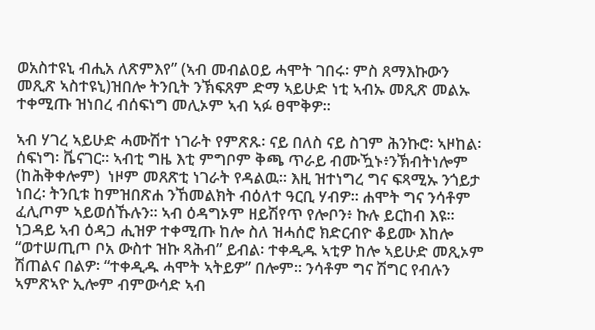ወአስተዩኒ ብሒአ ለጽምእየ” (ኣብ መብልዐይ ሓሞት ገበሩ፡ ምስ ጸማእኩውን መጺጽ ኣስተዩኒ)ዝበሎ ትንቢት ንኽፍጸም ድማ ኣይሁድ ነቲ ኣብኡ መጺጽ መልኡ ተቀሚጡ ዝነበረ ብሰፍነግ መሊኦም ኣብ ኣፉ ፀሞቅዎ።

ኣብ ሃገረ ኣይሁድ ሓሙሽተ ነገራት የምጽጹ፡ ናይ በለስ ናይ ስገም ሕንኩሮ፡ ኣዞከል፡ ሰፍነግ፡ ቬናገር። ኣብቲ ግዜ እቲ ምግቦም ቅጫ ጥራይ ብሙዃኑ፥ንኽብትነሎም (ከሕቅቀሎም)  ነዞም መጸጽቲ ነገራት የዳልዉ። እዚ ዝተነግረ ግና ፍጻሚኡ ንጎይታ ነበረ፡ ትንቢቱ ከምዝበጽሐ ንኸመልክት ብዕለተ ዓርቢ ሃብዎ። ሐሞት ግና ንሳቶም ፈሊጦም ኣይወሰኹሉን። ኣብ ዕዳግኦም ዘይሽየጥ የሎቦን፥ ኩሉ ይርከብ እዩ። ነጋዳይ ኣብ ዕዳጋ ሒዝዎ ተቀሚጡ ከሎ ስለ ዝሓሰሮ ክድርብዮ ቆይሙ እከሎ “ወተሠጢጦ ቦአ ውስተ ዝኩ ጻሕብ” ይብል፡ ተቀዲዱ ኣቲዎ ከሎ ኣይሁድ መጺኦም ሽጠልና በልዎ፡ “ተቀዲዱ ሓሞት ኣትይዎ” በሎም። ንሳቶም ግና ሽግር የብሉን ኣምጽኣዮ ኢሎም ብምውሳድ ኣብ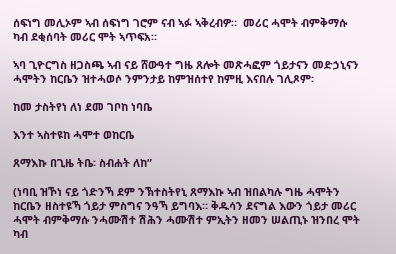ሰፍነግ መሊኦም ኣብ ሰፍነግ ገሮም ናብ ኣፉ ኣቅረብዎ።  መሪር ሓሞት ብምቅማሱ ካብ ደቂሰባት መሪር ሞት ኣጥፍአ።

ኣባ ጊዮርግስ ዘጋስጫ ኣብ ናይ ሸውዓተ ግዜ ጸሎት መጽሓፎም ጎይታናን መድኃኒናን ሓሞትን ከርቤን ዝተሓወሶ ንምንታይ ከምዝሰተየ ከምዚ እናበሉ ገሊጾም፡

ከመ ታስትየነ ለነ ደመ ገቦከ ነባቤ

እንተ ኣስተዩከ ሓሞተ ወከርቤ

ጸማእኩ በጊዜ ትቤ፡ ስብሐት ለከ”

(ነባቢ ዝኾነ ናይ ጎድንኻ ደም ንኽተስትየኒ ጸማእኩ ኣብ ዝበልካሉ ግዜ ሓሞትን ከርቤን ዘስተዩኻ ጎይታ ምስግና ንዓኻ ይግባእ። ቅዱሳን ደናግል እውን ጎይታ መሪር ሓሞት ብምቅማሱ ንሓሙሽተ ሽሕን ሓሙሽተ ምኢትን ዘመን ሠልጢኑ ዝንበረ ሞት ካብ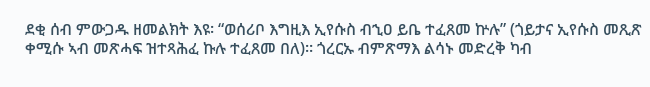ደቂ ሰብ ምውጋዱ ዘመልክት እዩ፡ “ወሰሪቦ እግዚእ ኢየሱስ ብኂዐ ይቤ ተፈጸመ ኵሉ” (ጎይታና ኢየሱስ መጺጽ ቀሚሱ ኣብ መጽሓፍ ዝተጻሕፈ ኩሉ ተፈጸመ በለ)። ጎረርኡ ብምጽማእ ልሳኑ መድረቅ ካብ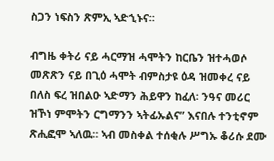ስጋን ነፍስን ጽምኢ ኣድኂኑና።

ብግዜ ቀትሪ ናይ ሓርማዝ ሓሞትን ከርቤን ዝተሓወሶ መጽጽን ናይ በጊዕ ሓሞት ብምስታዩ ዕዳ ዝመቀረ ናይ በለስ ፍረ ዝበልዑ ኣድማን ሕይዋን ከፈለ፡ ንዓና መሪር ዝኾነ ምሞትን ርግማንን ኣትፊኡልና” እናበሉ ተንቲኖም ጽሒፎሞ ኣለዉ። ኣብ መስቀል ተሰቂሉ ሥግኡ ቆሪሱ ደሙ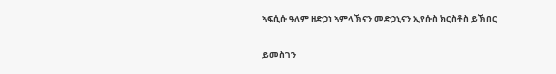ኣፍሲሱ ዓለም ዘድኃነ ኣምላኽናን መድኃኒናን ኢየሱስ ክርስቶስ ይኽበር

ይመስገን